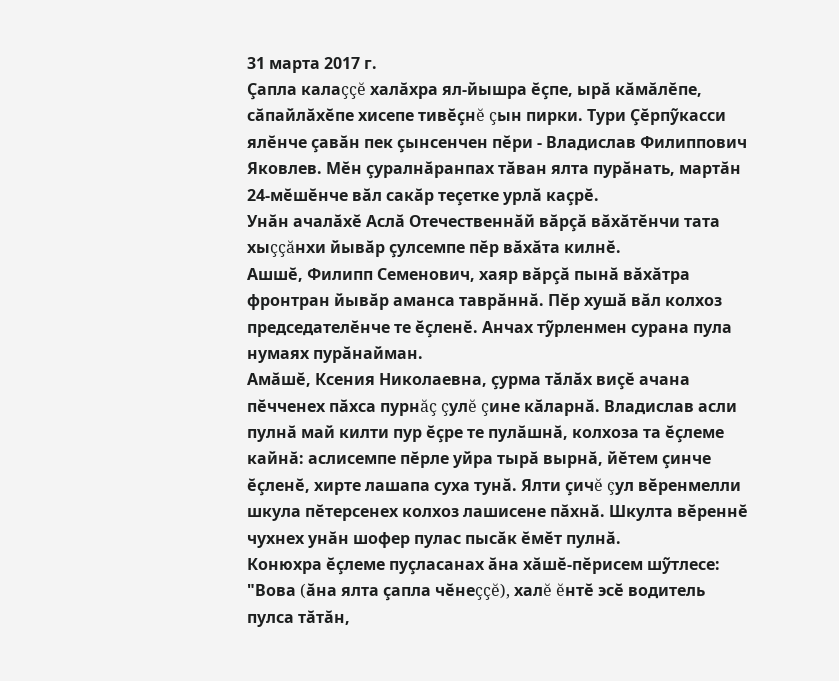31 марта 2017 г.
Çапла калаççĕ халăхра ял-йышра ĕçпе, ырă кăмăлĕпе, сăпайлăхĕпе хисепе тивĕçнĕ çын пирки. Тури Çĕрпỹкасси ялĕнче çавăн пек çынсенчен пĕри - Владислав Филиппович Яковлев. Мĕн çуралнăранпах тăван ялта пурăнать, мартăн 24-мĕшĕнче вăл сакăр теçетке урлă каçрĕ.
Унăн ачалăхĕ Аслă Отечественнăй вăрçă вăхăтĕнчи тата хыççăнхи йывăр çулсемпе пĕр вăхăта килнĕ.
Ашшĕ, Филипп Семенович, хаяр вăрçă пынă вăхăтра фронтран йывăр аманса таврăннă. Пĕр хушă вăл колхоз председателĕнче те ĕçленĕ. Анчах тỹрленмен сурана пула нумаях пурăнайман.
Амăшĕ, Ксения Николаевна, çурма тăлăх виçĕ ачана пĕчченех пăхса пурнăç çулĕ çине кăларнă. Владислав асли пулнă май килти пур ĕçре те пулăшнă, колхоза та ĕçлеме кайнă: аслисемпе пĕрле уйра тырă вырнă, йĕтем çинче ĕçленĕ, хирте лашапа суха тунă. Ялти çичĕ çул вĕренмелли шкула пĕтерсенех колхоз лашисене пăхнă. Шкулта вĕреннĕ чухнех унăн шофер пулас пысăк ĕмĕт пулнă.
Конюхра ĕçлеме пуçласанах ăна хăшĕ-пĕрисем шỹтлесе: "Вова (ăна ялта çапла чĕнеççĕ), халĕ ĕнтĕ эсĕ водитель пулса тăтăн,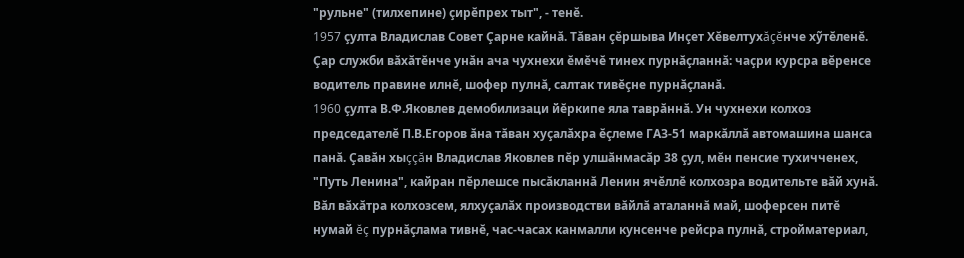"рульне" (тилхепине) çирĕпрех тыт", - тенĕ.
1957 çулта Владислав Совет Çарне кайнă. Тăван çĕршыва Инçет Хĕвелтухăçĕнче хỹтĕленĕ. Çар служби вăхăтĕнче унăн ача чухнехи ĕмĕчĕ тинех пурнăçланнă: чаçри курсра вĕренсе водитель правине илнĕ, шофер пулнă, салтак тивĕçне пурнăçланă.
1960 çулта В.Ф.Яковлев демобилизаци йĕркипе яла таврăннă. Ун чухнехи колхоз председателĕ П.В.Егоров ăна тăван хуçалăхра ĕçлеме ГАЗ-51 маркăллă автомашина шанса панă. Çавăн хыççăн Владислав Яковлев пĕр улшăнмасăр 38 çул, мĕн пенсие тухичченех, "Путь Ленина", кайран пĕрлешсе пысăкланнă Ленин ячĕллĕ колхозра водительте вăй хунă. Вăл вăхăтра колхозсем, ялхуçалăх производстви вăйлă аталаннă май, шоферсен питĕ нумай ĕç пурнăçлама тивнĕ, час-часах канмалли кунсенче рейсра пулнă, стройматериал,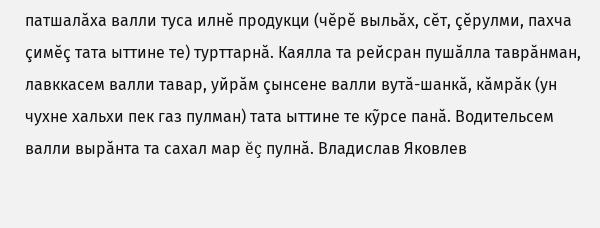патшалăха валли туса илнĕ продукци (чĕрĕ выльăх, сĕт, çĕрулми, пахча çимĕç тата ыттине те) турттарнă. Каялла та рейсран пушăлла таврăнман, лавккасем валли тавар, уйрăм çынсене валли вутă-шанкă, кăмрăк (ун чухне хальхи пек газ пулман) тата ыттине те кỹрсе панă. Водительсем валли вырăнта та сахал мар ĕç пулнă. Владислав Яковлев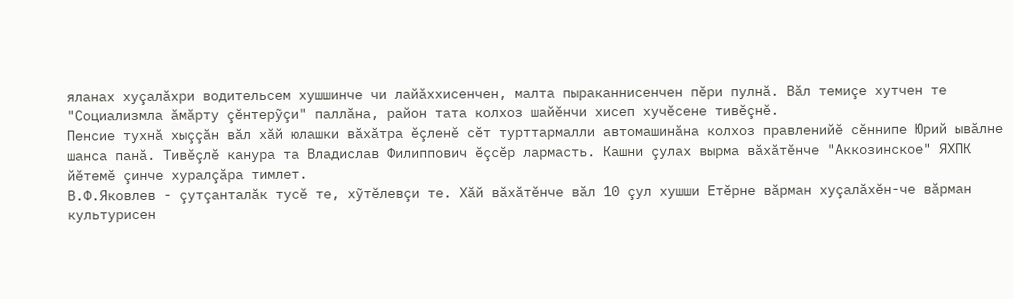яланах хуçалăхри водительсем хушшинче чи лайăххисенчен, малта пыраканнисенчен пĕри пулнă. Вăл темиçе хутчен те "Социализмла ăмăрту çĕнтерỹçи" паллăна, район тата колхоз шайĕнчи хисеп хучĕсене тивĕçнĕ.
Пенсие тухнă хыççăн вăл хăй юлашки вăхăтра ĕçленĕ сĕт турттармалли автомашинăна колхоз правленийĕ сĕннипе Юрий ывăлне шанса панă. Тивĕçлĕ канура та Владислав Филиппович ĕçсĕр лармасть. Кашни çулах вырма вăхăтĕнче "Аккозинское" ЯХПК йĕтемĕ çинче хуралçăра тимлет.
В.Ф.Яковлев - çутçанталăк тусĕ те, хỹтĕлевçи те. Хăй вăхăтĕнче вăл 10 çул хушши Етĕрне вăрман хуçалăхĕн-че вăрман культурисен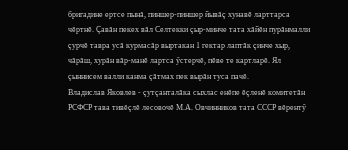бригадине ертсе пынă, пиншер-пиншер йывăç хунавĕ ларттарса чĕртнĕ. Çавăн пекех вăл Селтекки çыр-минче тата хăйĕн пурăнмалли çурчĕ тавра усă курмасăр выртакан 1 гектар лаптăк çинче хыр, чăрăш, хурăн вăр-манĕ лартса ỹстерчĕ, пĕве те картларĕ. Ял çыннисем валли канма çăтмах пек вырăн туса пачĕ.
Владислав Яковлев - çутçанталăка сыхлас енĕпе ĕçленĕ комитетăн РСФСР тава тивĕçлĕ лесовочĕ М.А. Овчинников тата СССР вĕрентỹ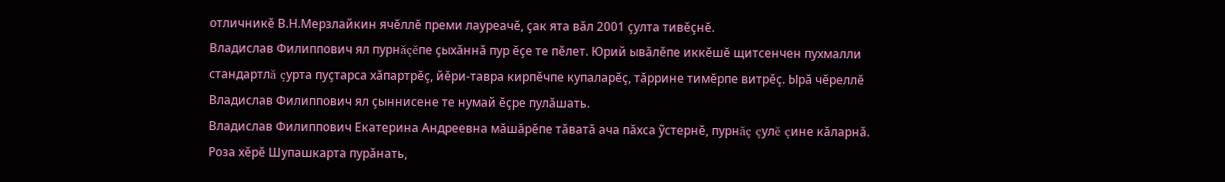отличникĕ В.Н.Мерзлайкин ячĕллĕ преми лауреачĕ, çак ята вăл 2001 çулта тивĕçнĕ.
Владислав Филиппович ял пурнăçĕпе çыхăннă пур ĕçе те пĕлет. Юрий ывăлĕпе иккĕшĕ щитсенчен пухмалли стандартлă çурта пуçтарса хăпартрĕç, йĕри-тавра кирпĕчпе купаларĕç, тăррине тимĕрпе витрĕç. Ырă чĕреллĕ Владислав Филиппович ял çыннисене те нумай ĕçре пулăшать.
Владислав Филиппович Екатерина Андреевна мăшăрĕпе тăватă ача пăхса ỹстернĕ, пурнăç çулĕ çине кăларнă. Роза хĕрĕ Шупашкарта пурăнать,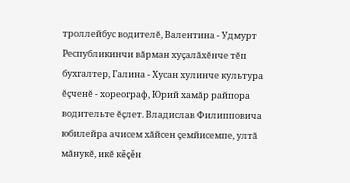троллейбус водителĕ, Валентина - Удмурт Республикинчи вăрман хуçалăхĕнче тĕп бухгалтер, Галина - Хусан хулинче культура ĕçченĕ - хореограф, Юрий хамăр райпора водительте ĕçлет. Владислав Филипповича юбилейра ачисем хăйсен çемйисемпе, ултă мăнукĕ, икĕ кĕçĕн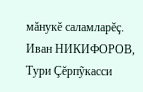мăнукĕ саламларĕç.
Иван НИКИФОРОВ, Тури Çĕрпỹкасси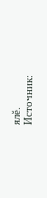ялĕ.
Источник: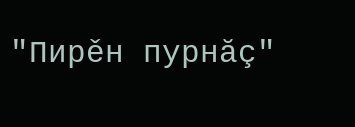"Пирěн пурнăç"